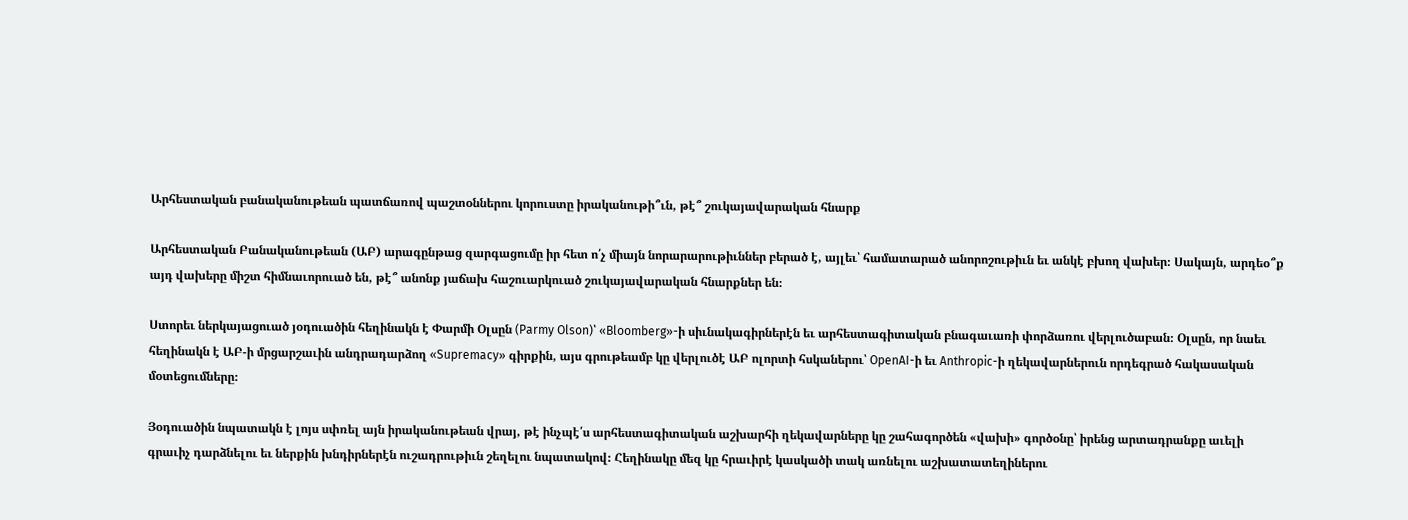Արհեստական բանականութեան պատճառով պաշտօններու կորուստը իրականութի՞ւն, թէ՞ շուկայավարական հնարք

Արհեստական Բանականութեան (ԱԲ) արագընթաց զարգացումը իր հետ ո՛չ միայն նորարարութիւններ բերած է, այլեւ՝ համատարած անորոշութիւն եւ անկէ բխող վախեր։ Սակայն, արդեօ՞ք այդ վախերը միշտ հիմնաւորուած են, թէ՞ անոնք յաճախ հաշուարկուած շուկայավարական հնարքներ են։

Ստորեւ ներկայացուած յօդուածին հեղինակն է Փարմի Օլսըն (Parmy Olson)՝ «Bloomberg»-ի սիւնակագիրներէն եւ արհեստագիտական բնագաւառի փորձառու վերլուծաբան։ Օլսըն, որ նաեւ հեղինակն է ԱԲ-ի մրցարշաւին անդրադարձող «Supremacy» գիրքին, այս գրութեամբ կը վերլուծէ ԱԲ ոլորտի հսկաներու՝ OpenAI-ի եւ Anthropic-ի ղեկավարներուն որդեգրած հակասական մօտեցումները։

Յօդուածին նպատակն է լոյս սփռել այն իրականութեան վրայ, թէ ինչպէ՛ս արհեստագիտական աշխարհի ղեկավարները կը շահագործեն «վախի» գործօնը՝ իրենց արտադրանքը աւելի գրաւիչ դարձնելու եւ ներքին խնդիրներէն ուշադրութիւն շեղելու նպատակով։ Հեղինակը մեզ կը հրաւիրէ կասկածի տակ առնելու աշխատատեղիներու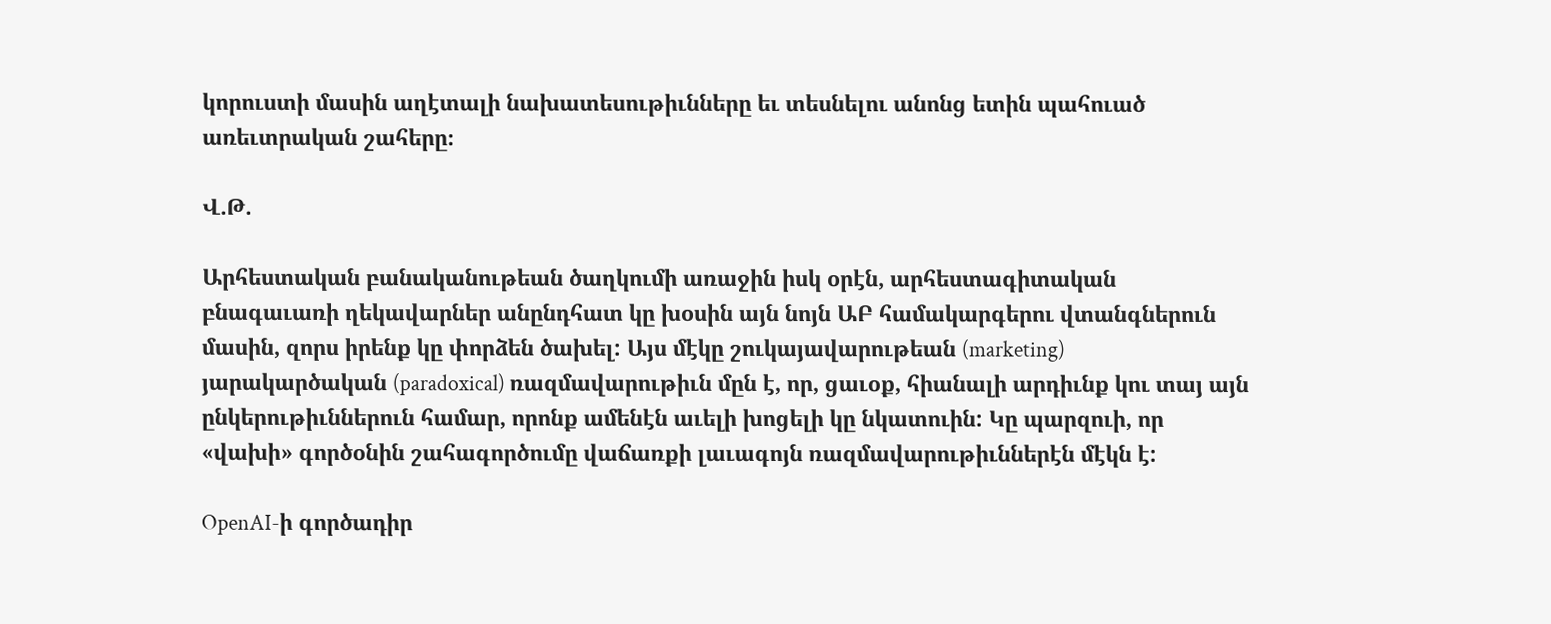կորուստի մասին աղէտալի նախատեսութիւնները եւ տեսնելու անոնց ետին պահուած առեւտրական շահերը։

Վ.Թ.

Արհեստական բանականութեան ծաղկումի առաջին իսկ օրէն, արհեստագիտական բնագաւառի ղեկավարներ անընդհատ կը խօսին այն նոյն ԱԲ համակարգերու վտանգներուն մասին, զորս իրենք կը փորձեն ծախել: Այս մէկը շուկայավարութեան (marketing) յարակարծական (paradoxical) ռազմավարութիւն մըն է, որ, ցաւօք, հիանալի արդիւնք կու տայ այն ընկերութիւններուն համար, որոնք ամենէն աւելի խոցելի կը նկատուին: Կը պարզուի, որ «վախի» գործօնին շահագործումը վաճառքի լաւագոյն ռազմավարութիւններէն մէկն է:

OpenAI-ի գործադիր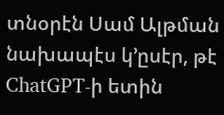տնօրէն Սամ Ալթման նախապէս կ’ըսէր, թէ ChatGPT-ի ետին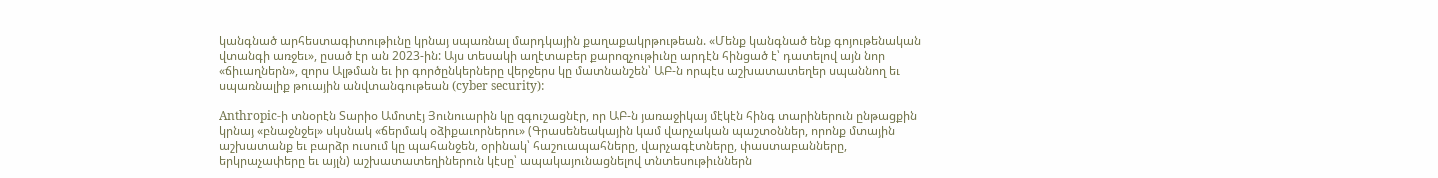կանգնած արհեստագիտութիւնը կրնայ սպառնալ մարդկային քաղաքակրթութեան. «Մենք կանգնած ենք գոյութենական վտանգի առջեւ», ըսած էր ան 2023-ին: Այս տեսակի աղէտաբեր քարոզչութիւնը արդէն հինցած է՝ դատելով այն նոր «ճիւաղներն», զորս Ալթման եւ իր գործընկերները վերջերս կը մատնանշեն՝ ԱԲ-ն որպէս աշխատատեղեր սպաննող եւ սպառնալիք թուային անվտանգութեան (cyber security):

Anthropic-ի տնօրէն Տարիօ Ամոտէյ Յունուարին կը զգուշացնէր, որ ԱԲ-ն յառաջիկայ մէկէն հինգ տարիներուն ընթացքին կրնայ «բնաջնջել» սկսնակ «ճերմակ օձիքաւորներու» (Գրասենեակային կամ վարչական պաշտօններ, որոնք մտային  աշխատանք եւ բարձր ուսում կը պահանջեն, օրինակ՝ հաշուապահները, վարչագէտները, փաստաբանները, երկրաչափերը եւ այլն) աշխատատեղիներուն կէսը՝ ապակայունացնելով տնտեսութիւններն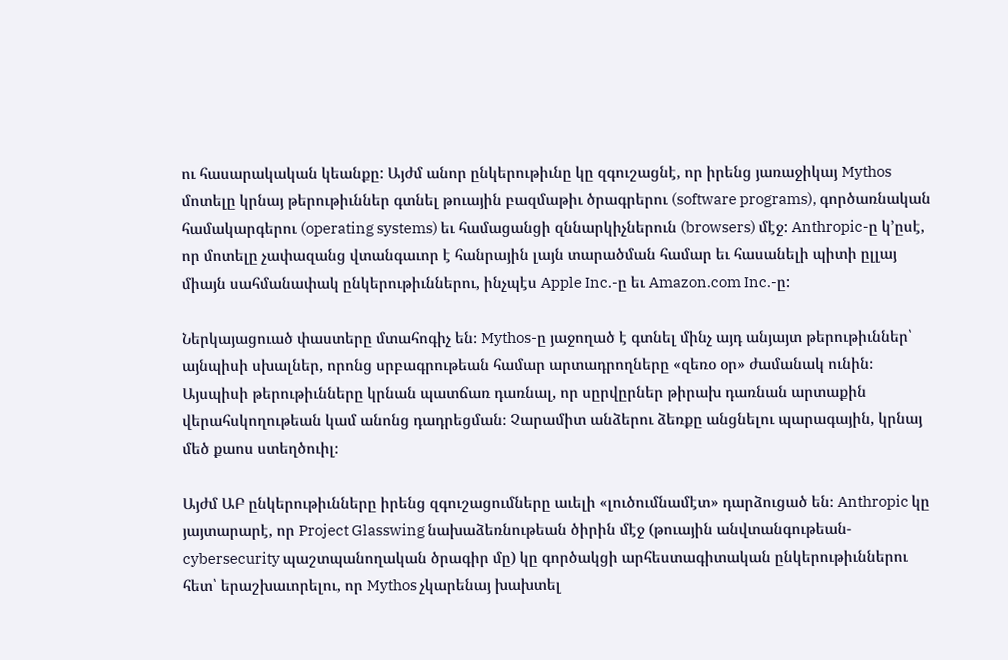ու հասարակական կեանքը: Այժմ անոր ընկերութիւնը կը զգուշացնէ, որ իրենց յառաջիկայ Mythos մոտելը կրնայ թերութիւններ գտնել թուային բազմաթիւ ծրագրերու (software programs), գործառնական համակարգերու (operating systems) եւ համացանցի զննարկիչներուն (browsers) մէջ: Anthropic-ը կ’ըսէ, որ մոտելը չափազանց վտանգաւոր է հանրային լայն տարածման համար եւ հասանելի պիտի ըլլայ միայն սահմանափակ ընկերութիւններու, ինչպէս Apple Inc.-ը եւ Amazon.com Inc.-ը:

Ներկայացուած փաստերը մտահոգիչ են։ Mythos-ը յաջողած է գտնել մինչ այդ անյայտ թերութիւններ՝ այնպիսի սխալներ, որոնց սրբագրութեան համար արտադրողները «զեռօ օր» ժամանակ ունին։ Այսպիսի թերութիւնները կրնան պատճառ դառնալ, որ սըրվըրներ թիրախ դառնան արտաքին վերահսկողութեան կամ անոնց դադրեցման։ Չարամիտ անձերու ձեռքը անցնելու պարագային, կրնայ մեծ քաոս ստեղծուիլ։

Այժմ ԱԲ ընկերութիւնները իրենց զգուշացումները աւելի «լուծումնամէտ» դարձուցած են։ Anthropic կը յայտարարէ, որ Project Glasswing նախաձեռնութեան ծիրին մէջ (թուային անվտանգութեան-cybersecurity պաշտպանողական ծրագիր մը) կը գործակցի արհեստագիտական ընկերութիւններու հետ՝ երաշխաւորելու, որ Mythos չկարենայ խախտել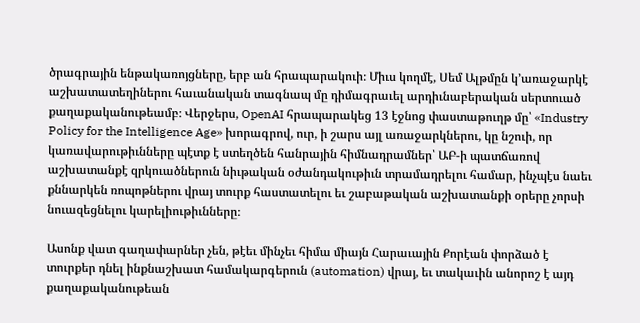ծրագրային ենթակառոյցները, երբ ան հրապարակուի։ Միւս կողմէ, Սեմ Ալթմըն կ’առաջարկէ աշխատատեղիներու հաւանական տագնապ մը դիմագրաւել արդիւնաբերական սերտուած քաղաքականութեամբ։ Վերջերս, OpenAI հրապարակեց 13 էջնոց փաստաթուղթ մը՝ «Industry Policy for the Intelligence Age» խորագրով, ուր, ի շարս այլ առաջարկներու, կը նշուի, որ կառավարութիւնները պէտք է ստեղծեն հանրային հիմնադրամներ՝ ԱԲ-ի պատճառով աշխատանքէ զրկուածներուն նիւթական օժանդակութիւն տրամադրելու համար, ինչպէս նաեւ քննարկեն ռոպոթներու վրայ տուրք հաստատելու եւ շաբաթական աշխատանքի օրերը չորսի նուազեցնելու կարելիութիւնները։

Ասոնք վատ գաղափարներ չեն, թէեւ մինչեւ հիմա միայն Հարաւային Քորէան փորձած է տուրքեր դնել ինքնաշխատ համակարգերուն (automation) վրայ, եւ տակաւին անորոշ է այդ քաղաքականութեան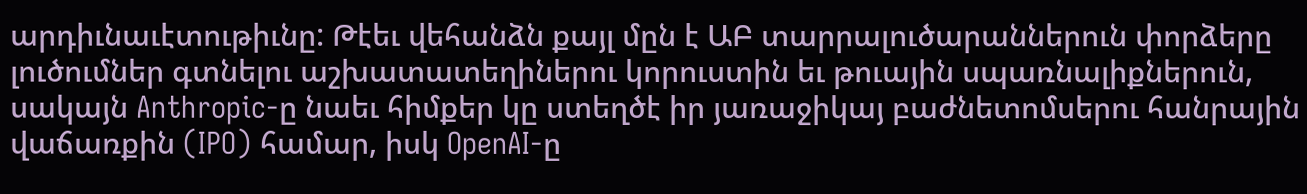արդիւնաւէտութիւնը: Թէեւ վեհանձն քայլ մըն է ԱԲ տարրալուծարաններուն փորձերը լուծումներ գտնելու աշխատատեղիներու կորուստին եւ թուային սպառնալիքներուն, սակայն Anthropic-ը նաեւ հիմքեր կը ստեղծէ իր յառաջիկայ բաժնետոմսերու հանրային վաճառքին (IPO) համար, իսկ OpenAI-ը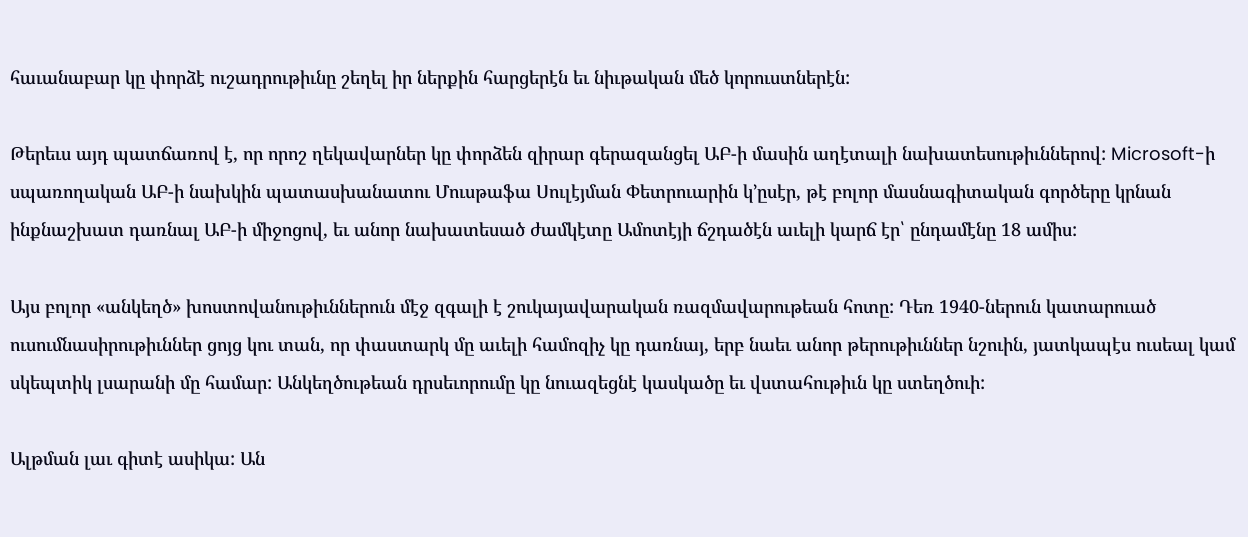հաւանաբար կը փորձէ ուշադրութիւնը շեղել իր ներքին հարցերէն եւ նիւթական մեծ կորուստներէն:

Թերեւս այդ պատճառով է, որ որոշ ղեկավարներ կը փորձեն զիրար գերազանցել ԱԲ-ի մասին աղէտալի նախատեսութիւններով: Microsoft-ի սպառողական ԱԲ-ի նախկին պատասխանատու Մուսթաֆա Սուլէյման Փետրուարին կ’ըսէր, թէ բոլոր մասնագիտական գործերը կրնան ինքնաշխատ դառնալ ԱԲ-ի միջոցով, եւ անոր նախատեսած ժամկէտը Ամոտէյի ճշդածէն աւելի կարճ էր՝ ընդամէնը 18 ամիս:

Այս բոլոր «անկեղծ» խոստովանութիւններուն մէջ զգալի է շուկայավարական ռազմավարութեան հոտը: Դեռ 1940-ներուն կատարուած ուսումնասիրութիւններ ցոյց կու տան, որ փաստարկ մը աւելի համոզիչ կը դառնայ, երբ նաեւ անոր թերութիւններ նշուին, յատկապէս ուսեալ կամ սկեպտիկ լսարանի մը համար: Անկեղծութեան դրսեւորումը կը նուազեցնէ կասկածը եւ վստահութիւն կը ստեղծուի:

Ալթման լաւ գիտէ ասիկա: Ան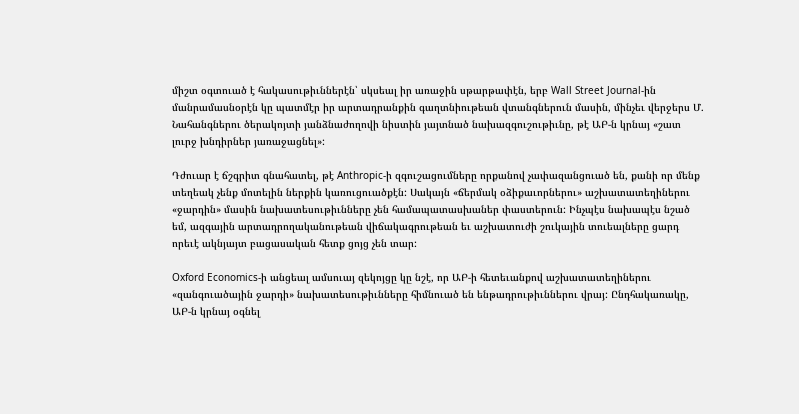միշտ օգտուած է հակասութիւններէն՝ սկսեալ իր առաջին սթարթափէն, երբ Wall Street Journal-ին մանրամասնօրէն կը պատմէր իր արտադրանքին գաղտնիութեան վտանգներուն մասին, մինչեւ վերջերս Մ. Նահանգներու ծերակոյտի յանձնաժողովի նիստին յայտնած նախազգուշութիւնը, թէ ԱԲ-ն կրնայ «շատ լուրջ խնդիրներ յառաջացնել»:

Դժուար է ճշգրիտ գնահատել, թէ Anthropic-ի զգուշացումները որքանով չափազանցուած են, քանի որ մենք տեղեակ չենք մոտելին ներքին կառուցուածքէն: Սակայն «ճերմակ օձիքաւորներու» աշխատատեղիներու «ջարդին» մասին նախատեսութիւնները չեն համապատասխաներ փաստերուն: Ինչպէս նախապէս նշած եմ, ազգային արտադրողականութեան վիճակագրութեան եւ աշխատուժի շուկային տուեալները ցարդ որեւէ ակնյայտ բացասական հետք ցոյց չեն տար:

Oxford Economics-ի անցեալ ամսուայ զեկոյցը կը նշէ, որ ԱԲ-ի հետեւանքով աշխատատեղիներու «զանգուածային ջարդի» նախատեսութիւնները հիմնուած են ենթադրութիւններու վրայ: Ընդհակառակը, ԱԲ-ն կրնայ օգնել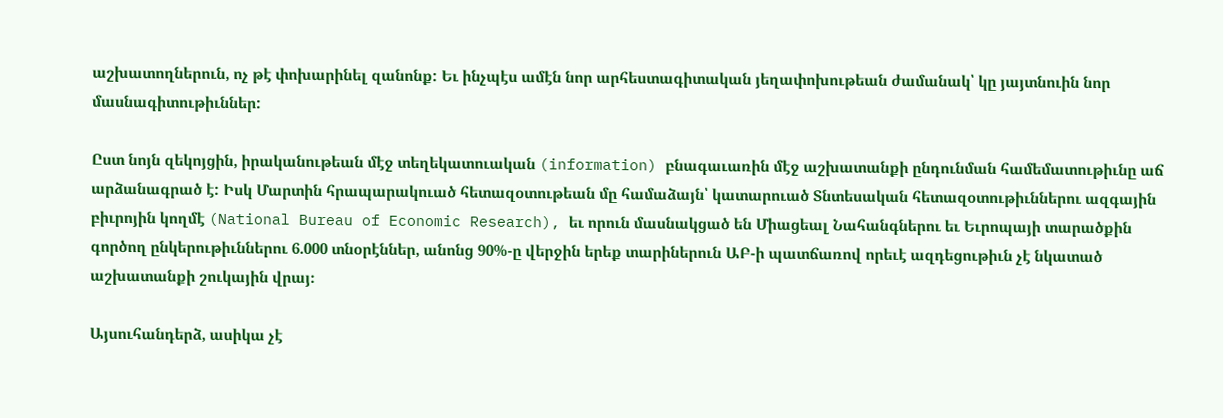աշխատողներուն, ոչ թէ փոխարինել զանոնք: Եւ ինչպէս ամէն նոր արհեստագիտական յեղափոխութեան ժամանակ՝ կը յայտնուին նոր մասնագիտութիւններ:

Ըստ նոյն զեկոյցին, իրականութեան մէջ տեղեկատուական (information) բնագաւառին մէջ աշխատանքի ընդունման համեմատութիւնը աճ արձանագրած է: Իսկ Մարտին հրապարակուած հետազօտութեան մը համաձայն՝ կատարուած Տնտեսական հետազօտութիւններու ազգային բիւրոյին կողմէ (National Bureau of Economic Research), եւ որուն մասնակցած են Միացեալ Նահանգներու եւ Եւրոպայի տարածքին գործող ընկերութիւններու 6.000 տնօրէններ, անոնց 90%-ը վերջին երեք տարիներուն ԱԲ-ի պատճառով որեւէ ազդեցութիւն չէ նկատած աշխատանքի շուկային վրայ։

Այսուհանդերձ, ասիկա չէ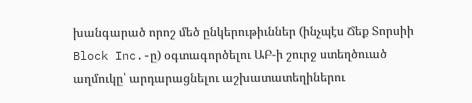խանգարած որոշ մեծ ընկերութիւններ (ինչպէս Ճեք Տորսիի Block Inc.-ը) օգտագործելու ԱԲ-ի շուրջ ստեղծուած աղմուկը՝ արդարացնելու աշխատատեղիներու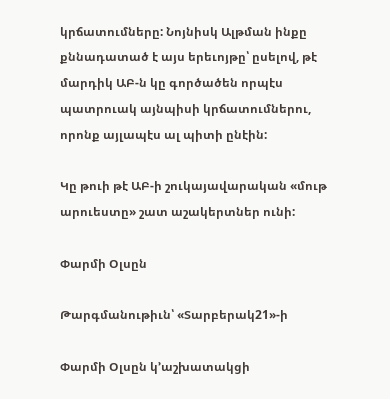կրճատումները: Նոյնիսկ Ալթման ինքը քննադատած է այս երեւոյթը՝ ըսելով, թէ մարդիկ ԱԲ-ն կը գործածեն որպէս պատրուակ այնպիսի կրճատումներու, որոնք այլապէս ալ պիտի ընէին:

Կը թուի թէ ԱԲ-ի շուկայավարական «մութ արուեստը» շատ աշակերտներ ունի:

Փարմի Օլսըն

Թարգմանութիւն՝ «Տարբերակ21»-ի

Փարմի Օլսըն կ’աշխատակցի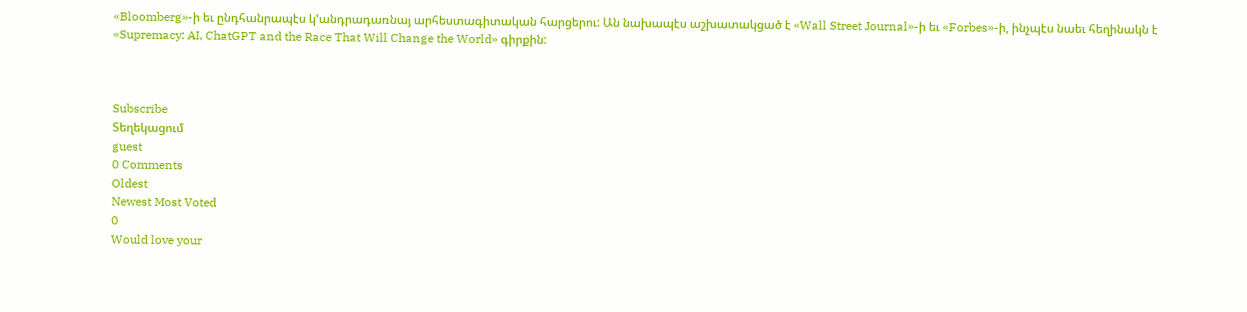«Bloomberg»-ի եւ ընդհանրապէս կ’անդրադառնայ արհեստագիտական հարցերու: Ան նախապէս աշխատակցած է «Wall Street Journal»-ի եւ «Forbes»-ի, ինչպէս նաեւ հեղինակն է «Supremacy: AI, ChatGPT and the Race That Will Change the World» գիրքին:



Subscribe
Տեղեկացում
guest
0 Comments
Oldest
Newest Most Voted
0
Would love your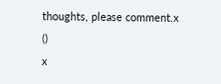thoughts, please comment.x
()
x